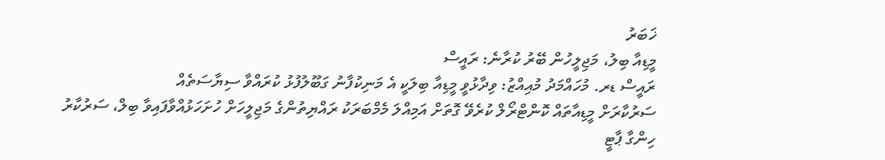ޚަބަރު
މީޑިއާ ބިލު، މަޖިލީހުން ބޭރު ކުރާނެ: ރައީސް
ރައީސް ޑރ. މުހައްމަދު މުއިއްޒު: ވިދާޅުވީ މީޑިއާ ބިލަކީ އެ މަނިކުފާނު ގަބޫލުފުޅު ކުރައްވާ ސިޔާސަތެއް
ސަރުކާރަށް މީޑިއާތައް ކޮންޓްރޯލް ކުރެވޭ ގޮތަށް އަމިއްލަ މެމްބަރަކު ރައްޔިތުންގެ މަޖިލީހަށް ހުށަހަޅުއްވާފައިވާ ބިލް، ސަރުކާރު ހިންގާ ޕާޓީ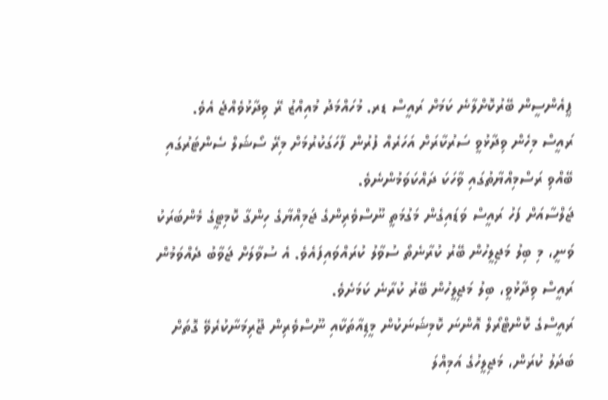ޕީއެންސީން ބޭރުކޮށްލާނެ ކަމަށް ރައީސް ޑރ. މުހައްމަދު މުއިއްޒު ރޭ ވިދާޅުވެއްޖެ އެވެ.
ރައީސް މިހެން ވިދާޅުވީ ސަރުކާރަށް އަހަރެއް ފުރުން ފާހަގަކުރުމަށް މިރޭ ސޯޝަލް ސެންޓަރުގައި ބޭއްވި ރަސްމިއްޔާތުގައި ވާހަކަ ދައްކަވަމުންނެވެ.
ޖަލްސާއަށް ފަހު ރައީސް ވަޑައިގެން މަގުމަތީ ނޫސްވެރިންގެ ޖަމިއްޔާގެ ހިންގާ ކޮމިޓީގެ މެންބަރަކު ވަނީ، މި ބިލު މަޖިލީހުން ބޭރު ކުރާނެތޯ ސުވާލު ކުރައްވައިފައެވެ. އެ ސުވާލަށް ޖަވާބު ދެއްވަމުން ރައީސް ވިދާޅުވީ، ބިލު މަޖިލީހުން ބޭރު ކުރާނެ ކަމަށެވެ.
ރައީސްގެ ކޮންޓްރޯލް އޮންނަ ކޮމިޝަނަކުން މީޑިއާތަކާއި ނޫސްވެރިން ޖޫރިމަނާކުރެވޭ ގޮތަށް ބަދަލު ކުރަން، މަޖިލީހުގެ އަމިއްލަ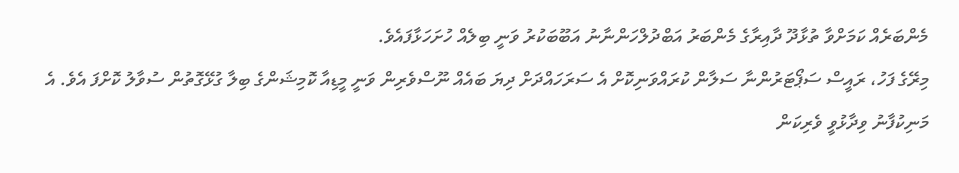މެންބަރެއް ކަމަށްވާ ތުޅާދޫ ދާއިރާގެ މެންބަރު އަބްދުލްހަންނާނު އަބޫބަކުރު ވަނީ ބިލެއް ހުށަހަޅާފައެވެ.
މިރޭގެ ފަހު، ރައީސް ސަޕޯޓަރުންނާ ސަލާން ކުރައްވަނިކޮށް އެ ސަރަހައްދަށް ދިޔަ ބައެއް ނޫސްވެރިން ވަނީ މީޑިއާ ކޮމިޝަންގެ ބިލާ ގުޅޭގޮތުން ސުވާލު ކޮށްފަ އެވެ. އެ މަނިކުފާނު ވިދާޅުވީ ވެރިކަން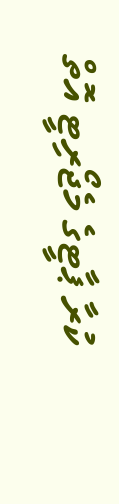ކުރާ ޕާޓީގެ މެޖޯރިޓީ އޮތް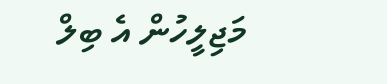މަޖިލީހުން އެ ބިލް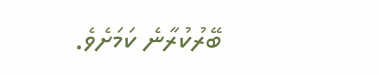ބޭރުކުރާނެ ކަމަށެވެ.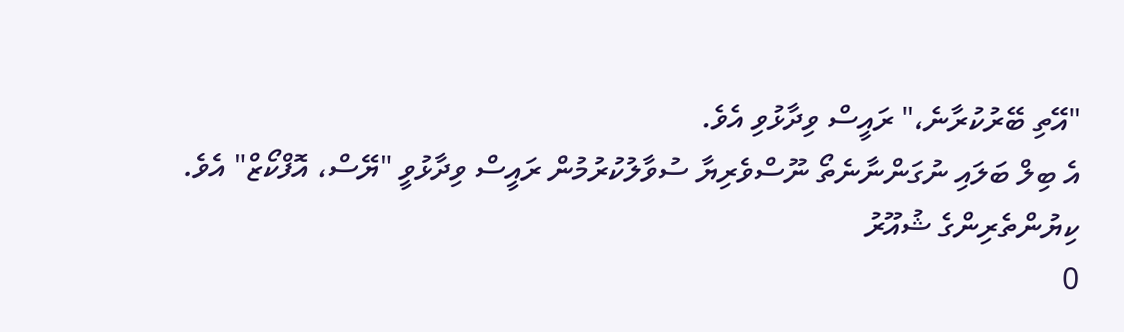"އޭތި ބޭރުކުރާނެ،" ރައީސް ވިދާޅުވި އެވެ.
އެ ބިލް ބަލައި ނުގަންނާނެތޯ ނޫސްވެރިޔާ ސުވާލުކުރުމުން ރައީސް ވިދާޅުވީ "ޔޭސް، އޮފްކޯޒް" އެވެ.
ކިޔުންތެރިންގެ ޝުއޫރު
0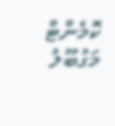ކޮމެންޓް
މަގުބޫލު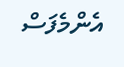އެންމެފަސް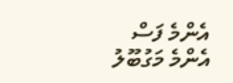އެންމެ ފަސް
އެންމެ މަގުބޫލު